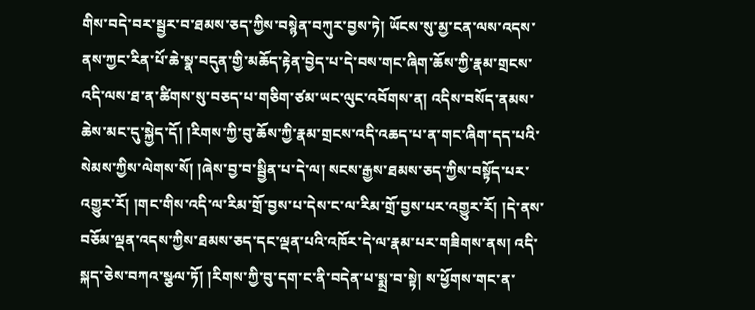གིས་བདེ་བར་སྦྱར་བ་ཐམས་ཅད་ཀྱིས་བསྙེན་བཀུར་བྱས་ཏེ། ཡོངས་སུ་མྱ་ངན་ལས་འདས་ནས་ཀྱང་རིན་པོ་ཆེ་སྣ་བདུན་གྱི་མཆོད་རྟེན་བྱེད་པ་དེ་བས་གང་ཞིག་ཆོས་ཀྱི་རྣམ་གྲངས་འདི་ལས་ཐ་ན་ཚིགས་སུ་བཅད་པ་གཅིག་ཙམ་ཡང་ལུང་འབོགས་ན། འདིས་བསོད་ནམས་ཆེས་མང་དུ་སྐྱེད་དོ། །རིགས་ཀྱི་བུ་ཆོས་ཀྱི་རྣམ་གྲངས་འདི་འཆད་པ་ན་གང་ཞིག་དད་པའི་སེམས་ཀྱིས་ལེགས་སོ། །ཞེས་བྱ་བ་སྦྱིན་པ་དེ་ལ། སངས་རྒྱས་ཐམས་ཅད་ཀྱིས་བསྟོད་པར་འགྱུར་རོ། །གང་གིས་འདི་ལ་རིམ་གྲོ་བྱས་པ་དེས་ང་ལ་རིམ་གྲོ་བྱས་པར་འགྱུར་རོ། །དེ་ནས་བཅོམ་ལྡན་འདས་ཀྱིས་ཐམས་ཅད་དང་ལྡན་པའི་འཁོར་དེ་ལ་རྣམ་པར་གཟིགས་ནས། འདི་སྐད་ཅེས་བཀའ་སྩལ་ཏོ། །རིགས་ཀྱི་བུ་དག་ང་ནི་བདེན་པ་སྨྲ་བ་སྟེ། ས་ཕྱོགས་གང་ན་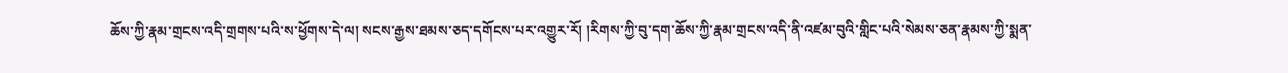ཆོས་ཀྱི་རྣམ་གྲངས་འདི་གྲགས་པའི་ས་ཕྱོགས་དེ་ལ། སངས་རྒྱས་ཐམས་ཅད་དགོངས་པར་འགྱུར་རོ། །རིགས་ཀྱི་བུ་དག་ཆོས་ཀྱི་རྣམ་གྲངས་འདི་ནི་འཛམ་བུའི་གླིང་པའི་སེམས་ཅན་རྣམས་ཀྱི་སྨན་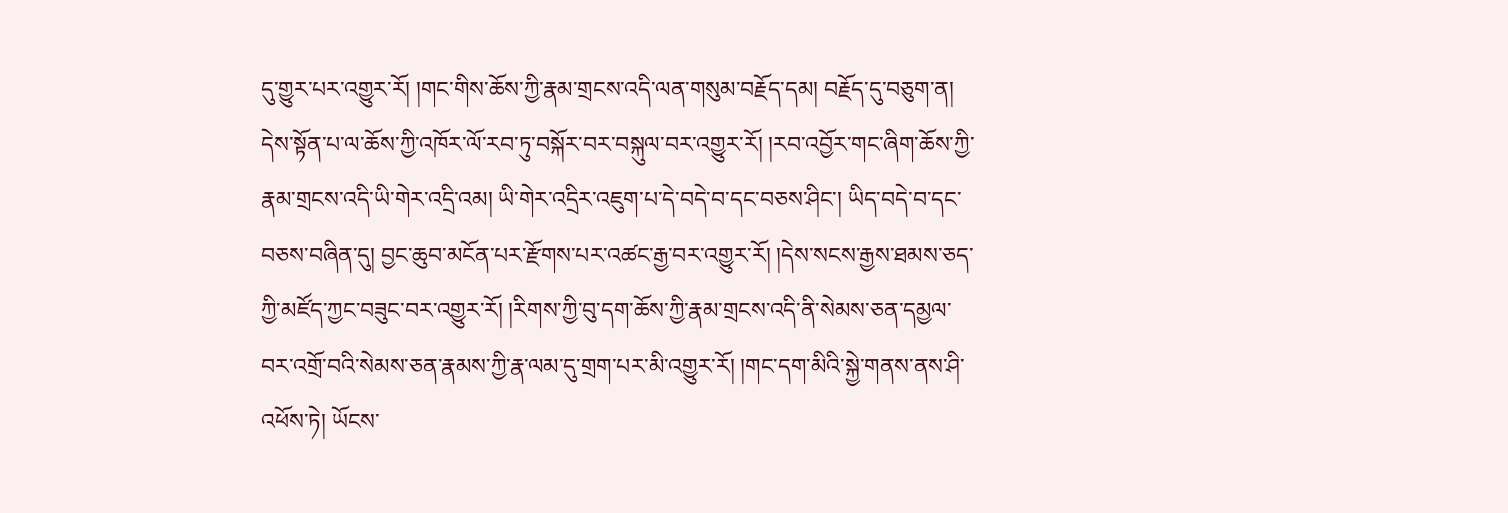དུ་གྱུར་པར་འགྱུར་རོ། །གང་གིས་ཆོས་ཀྱི་རྣམ་གྲངས་འདི་ལན་གསུམ་བརྗོད་དམ། བརྗོད་དུ་བཅུག་ན། དེས་སྟོན་པ་ལ་ཆོས་ཀྱི་འཁོར་ལོ་རབ་ཏུ་བསྐོར་བར་བསྐུལ་བར་འགྱུར་རོ། །རབ་འབྱོར་གང་ཞིག་ཆོས་ཀྱི་རྣམ་གྲངས་འདི་ཡི་གེར་འདྲི་འམ། ཡི་གེར་འདྲིར་འཇུག་པ་དེ་བདེ་བ་དང་བཅས་ཤིང་། ཡིད་བདེ་བ་དང་བཅས་བཞིན་དུ། བྱང་ཆུབ་མངོན་པར་རྫོགས་པར་འཚང་རྒྱ་བར་འགྱུར་རོ། །དེས་སངས་རྒྱས་ཐམས་ཅད་ཀྱི་མཛོད་ཀྱང་བཟུང་བར་འགྱུར་རོ། །རིགས་ཀྱི་བུ་དག་ཆོས་ཀྱི་རྣམ་གྲངས་འདི་ནི་སེམས་ཅན་དམྱལ་བར་འགྲོ་བའི་སེམས་ཅན་རྣམས་ཀྱི་རྣ་ལམ་དུ་གྲག་པར་མི་འགྱུར་རོ། །གང་དག་མིའི་སྐྱེ་གནས་ནས་ཤི་འཕོས་ཏེ། ཡོངས་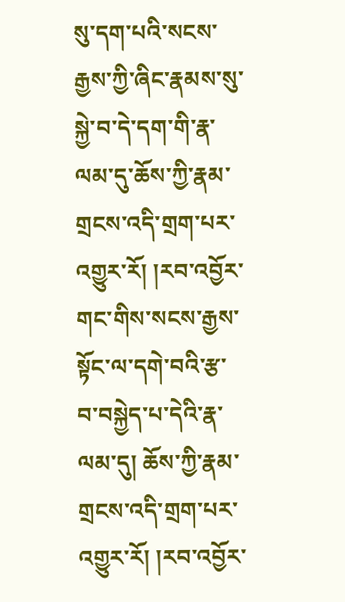སུ་དག་པའི་སངས་རྒྱས་ཀྱི་ཞིང་རྣམས་སུ་སྐྱེ་བ་དེ་དག་གི་རྣ་ལམ་དུ་ཆོས་ཀྱི་རྣམ་གྲངས་འདི་གྲག་པར་འགྱུར་རོ། །རབ་འབྱོར་གང་གིས་སངས་རྒྱས་སྟོང་ལ་དགེ་བའི་རྩ་བ་བསྐྱེད་པ་དེའི་རྣ་ལམ་དུ། ཆོས་ཀྱི་རྣམ་གྲངས་འདི་གྲག་པར་འགྱུར་རོ། །རབ་འབྱོར་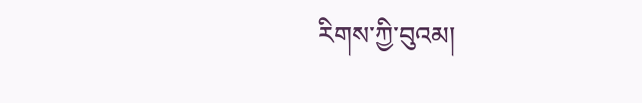རིགས་ཀྱི་བུའམ།